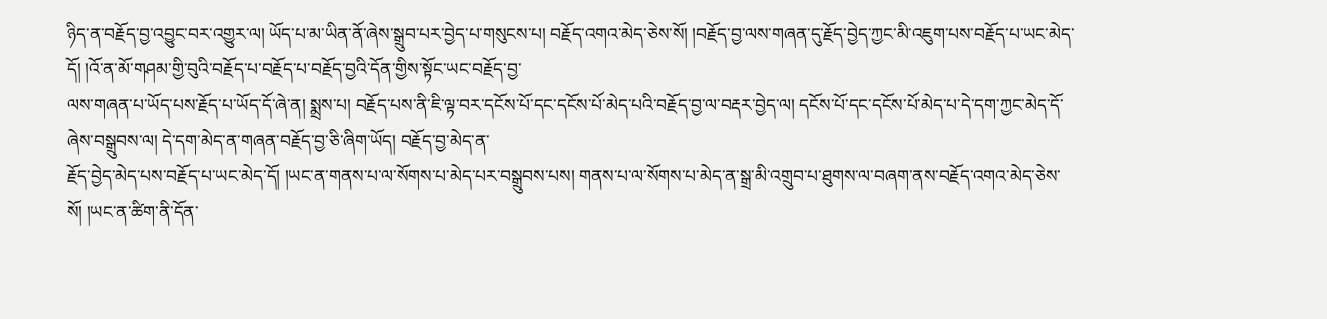ཉིད་ན་བརྗོད་བྱ་འབྱུང་བར་འགྱུར་ལ། ཡོད་པ་མ་ཡིན་ནོ་ཞེས་སྒྲུབ་པར་བྱེད་པ་གསུངས་པ། བརྗོད་འགའ་མེད་ཅེས་སོ། །བརྗོད་བྱ་ལས་གཞན་དུ་རྗོད་བྱེད་ཀྱང་མི་འཇུག་པས་བརྗོད་པ་ཡང་མེད་དོ། །འོ་ན་མོ་གཤམ་གྱི་བུའི་བརྗོད་པ་བརྗོད་པ་བརྗོད་བྱའི་དོན་གྱིས་སྟོང་ཡང་བརྗོད་བྱ་
ལས་གཞན་པ་ཡོད་པས་རྗོད་པ་ཡོད་དོ་ཞེ་ན། སྨྲས་པ། བརྗོད་པས་ནི་ཇི་ལྟ་བར་དངོས་པོ་དང་དངོས་པོ་མེད་པའི་བརྗོད་བྱ་ལ་བརྡར་བྱེད་ལ། དངོས་པོ་དང་དངོས་པོ་མེད་པ་དེ་དག་ཀྱང་མེད་དོ་ཞེས་བསྒྲུབས་ལ། དེ་དག་མེད་ན་གཞན་བརྗོད་བྱ་ཅི་ཞིག་ཡོད། བརྗོད་བྱ་མེད་ན་
རྗོད་བྱེད་མེད་པས་བརྗོད་པ་ཡང་མེད་དོ། །ཡང་ན་གནས་པ་ལ་སོགས་པ་མེད་པར་བསྒྲུབས་པས། གནས་པ་ལ་སོགས་པ་མེད་ན་སྒྲ་མི་འགྲུབ་པ་ཐུགས་ལ་བཞག་ནས་བརྗོད་འགའ་མེད་ཅེས་སོ། །ཡང་ན་ཚིག་ནི་དོན་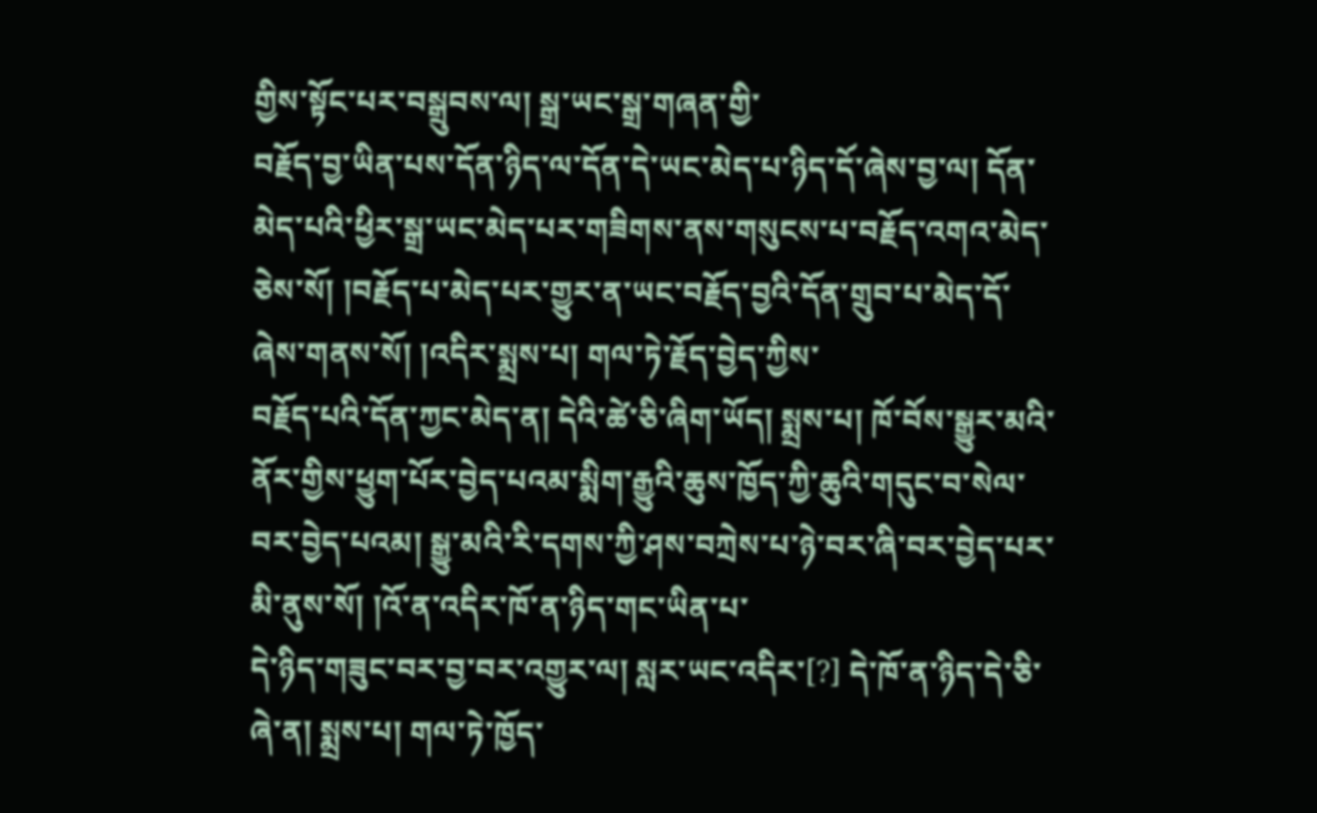གྱིས་སྟོང་པར་བསྒྲུབས་ལ། སྒྲ་ཡང་སྒྲ་གཞན་གྱི་
བརྗོད་བྱ་ཡིན་པས་དོན་ཉིད་ལ་དོན་དེ་ཡང་མེད་པ་ཉིད་དོ་ཞེས་བྱ་ལ། དོན་མེད་པའི་ཕྱིར་སྒྲ་ཡང་མེད་པར་གཟིགས་ནས་གསུངས་པ་བརྗོད་འགའ་མེད་ཅེས་སོ། །བརྗོད་པ་མེད་པར་གྱུར་ན་ཡང་བརྗོད་བྱའི་དོན་གྲུབ་པ་མེད་དོ་ཞེས་གནས་སོ། །འདིར་སྨྲས་པ། གལ་ཏེ་རྗོད་བྱེད་ཀྱིས་
བརྗོད་པའི་དོན་ཀྱང་མེད་ན། དེའི་ཚེ་ཅི་ཞིག་ཡོད། སྨྲས་པ། ཁོ་བོས་སྒྱུར་མའི་ནོར་གྱིས་ཕྱུག་པོར་བྱེད་པའམ་སྨིག་རྒྱུའི་ཆུས་ཁྱོད་ཀྱི་ཆུའི་གདུང་བ་སེལ་བར་བྱེད་པའམ། སྒྱུ་མའི་རི་དགས་ཀྱི་ཤས་བཀྲེས་པ་ཉེ་བར་ཞི་བར་བྱེད་པར་མི་ནུས་སོ། །འོ་ན་འདིར་ཁོ་ན་ཉིད་གང་ཡིན་པ་
དེ་ཉིད་གཟུང་བར་བྱ་བར་འགྱུར་ལ། སླར་ཡང་འདིར་[?] དེ་ཁོ་ན་ཉིད་དེ་ཅི་ཞེ་ན། སྨྲས་པ། གལ་ཏེ་ཁྱོད་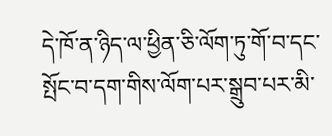དེ་ཁོ་ན་ཉིད་ལ་ཕྱིན་ཅི་ལོག་ཏུ་གོ་བ་དང་སྤོང་བ་དག་གིས་ལོག་པར་སྒྲུབ་པར་མི་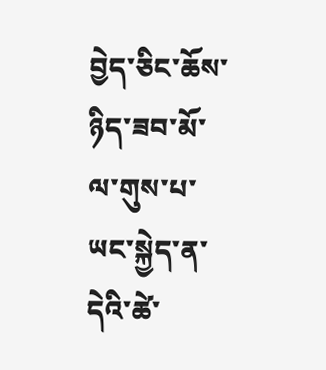བྱེད་ཅིང་ཆོས་ཉིད་ཟབ་མོ་ལ་གུས་པ་ཡང་སྐྱེད་ན་དེའི་ཚེ་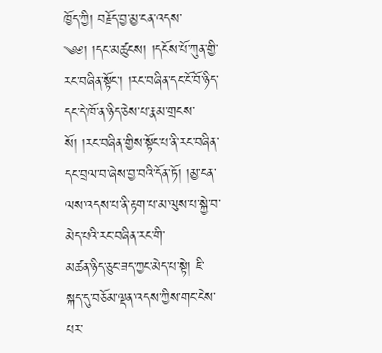ཁྱོད་ཀྱི། བརྗོད་བྱ་མྱ་ངན་འདས་
༄༅། །དང་མཚུངས། །དངོས་པོ་ཀུན་གྱི་རང་བཞིན་སྟོང་། །རང་བཞིན་དང་ངོ་བོ་ཉིད་དང་དེ་ཁོ་ན་ཉིད་ཅེས་པ་རྣམ་གྲངས་སོ། །རང་བཞིན་གྱིས་སྟོང་པ་ནི་རང་བཞིན་དང་བྲལ་བ་ཞེས་བྱ་བའི་དོན་ཏོ། །མྱ་ངན་ལས་འདས་པ་ནི་རྟག་པ་མ་ལུས་པ་སྐྱེ་བ་མེད་པའི་རང་བཞིན་རང་གི་
མཚན་ཉིད་ཅུང་ཟད་ཀྱང་མེད་པ་སྟེ། ཇི་སྐད་དུ་བཅོམ་ལྡན་འདས་ཀྱིས་གང་ངེས་པར་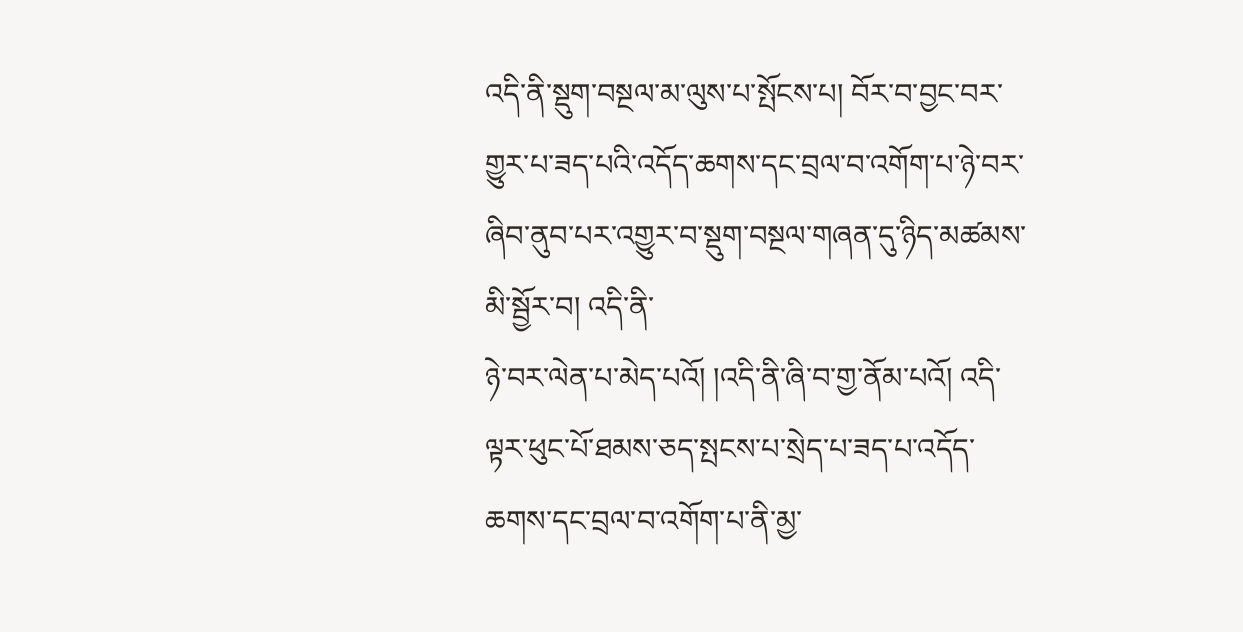འདི་ནི་སྡུག་བསྔལ་མ་ལུས་པ་སྤོངས་པ། བོར་བ་བྱང་བར་གྱུར་པ་ཟད་པའི་འདོད་ཆགས་དང་བྲལ་བ་འགོག་པ་ཉེ་བར་ཞིབ་ནུབ་པར་འགྱུར་བ་སྡུག་བསྔལ་གཞན་དུ་ཉིད་མཚམས་མི་སྦྱོར་བ། འདི་ནི་
ཉེ་བར་ལེན་པ་མེད་པའོ། །འདི་ནི་ཞི་བ་གྱ་ནོམ་པའོ། འདི་ལྟར་ཕུང་པོ་ཐམས་ཅད་སྤངས་པ་སྲེད་པ་ཟད་པ་འདོད་ཆགས་དང་བྲལ་བ་འགོག་པ་ནི་མྱ་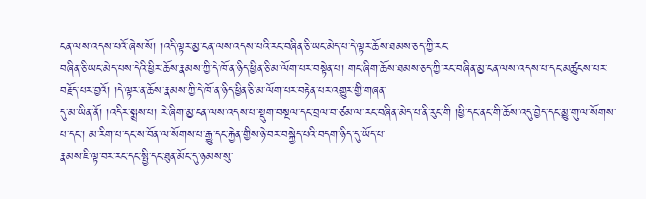ངན་ལས་འདས་པའོ་ཞེས་སོ། །འདི་ལྟར་མྱ་ངན་ལས་འདས་པའི་རང་བཞིན་ཅི་ཡང་མེད་པ་དེ་ལྟར་ཆོས་ཐམས་ཅད་ཀྱི་རང་
བཞིན་ཅི་ཡང་མེད་པས་དེའི་ཕྱིར་ཆོས་རྣམས་ཀྱི་དེ་ཁོ་ན་ཉིད་ཕྱིན་ཅི་མ་ལོག་པར་བསྟེན་པ། གང་ཞིག་ཆོས་ཐམས་ཅད་ཀྱི་རང་བཞིན་མྱ་ངན་ལས་འདས་པ་དང་མཚུངས་པར་བརྗོད་པར་བྱའོ། །དེ་ལྟར་ན་ཆོས་རྣམས་ཀྱི་དེ་ཁོ་ན་ཉིད་ཕྱིན་ཅི་མ་ལོག་པར་བརྟེན་པར་འགྱུར་གྱི་གཞན་
དུ་མ་ཡིན་ནོ། །འདིར་སྨྲས་པ། རེ་ཞིག་མྱ་ངན་ལས་འདས་པ་སྡུག་བསྔལ་དང་བྲལ་བ་ཙམ་ལ་རང་བཞིན་མེད་པ་ནི་རུང་གི །ཕྱི་དང་ནང་གི་ཆོས་འདུ་བྱེད་དང་མྱུ་གུ་ལ་སོགས་པ་དང་། མ་རིག་པ་དང་ས་བོན་ལ་སོགས་པ་རྒྱུ་དང་རྐྱེན་གྱིས་ཉེ་བར་བསྐྱེད་པའི་བདག་ཉིད་དུ་ཡོད་པ་
རྣམས་ཇི་ལྟ་བར་རང་དང་སྤྱི་དང་ཐུན་མོང་དུ་ཉམས་སུ་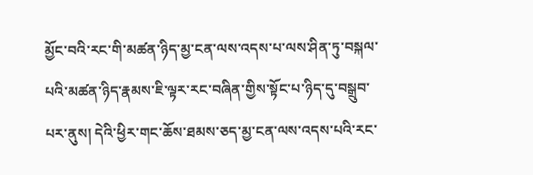མྱོང་བའི་རང་གི་མཚན་ཉིད་མྱ་ངན་ལས་འདས་པ་ལས་ཤིན་ཏུ་བསྐལ་པའི་མཚན་ཉིད་རྣམས་ཇི་ལྟར་རང་བཞིན་གྱིས་སྟོང་པ་ཉིད་དུ་བསྒྲུབ་པར་ནུས། དེའི་ཕྱིར་གང་ཆོས་ཐམས་ཅད་མྱ་ངན་ལས་འདས་པའི་རང་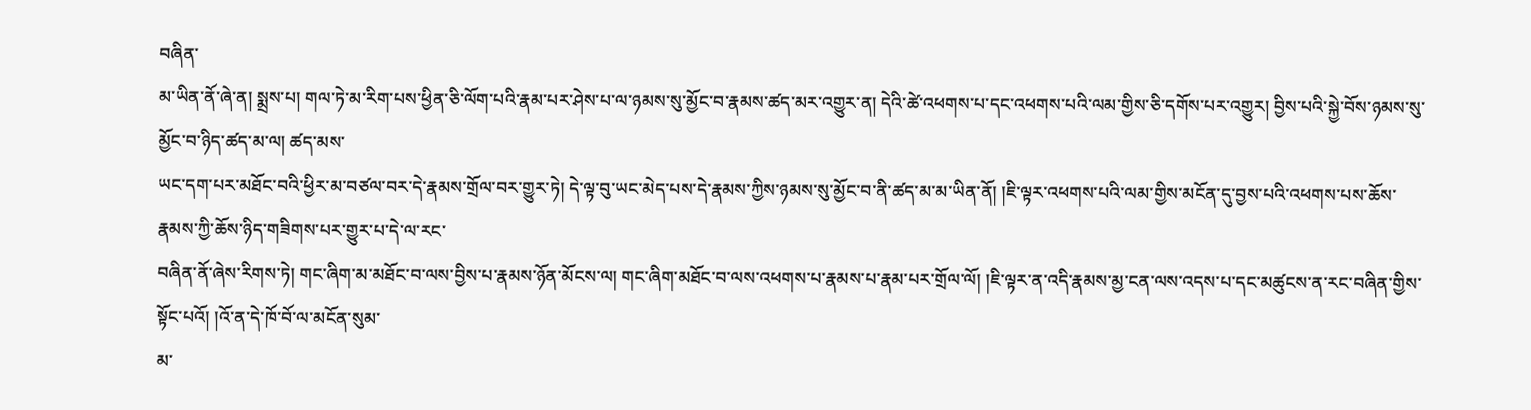བཞིན་
མ་ཡིན་ནོ་ཞེ་ན། སྨྲས་པ། གལ་ཏེ་མ་རིག་པས་ཕྱིན་ཅི་ལོག་པའི་རྣམ་པར་ཤེས་པ་ལ་ཉམས་སུ་མྱོང་བ་རྣམས་ཚད་མར་འགྱུར་ན། དེའི་ཚེ་འཕགས་པ་དང་འཕགས་པའི་ལམ་གྱིས་ཅི་དགོས་པར་འགྱུར། བྱིས་པའི་སྐྱེ་བོས་ཉམས་སུ་མྱོང་བ་ཉིད་ཚད་མ་ལ། ཚད་མས་
ཡང་དག་པར་མཐོང་བའི་ཕྱིར་མ་བཙལ་བར་དེ་རྣམས་གྲོལ་བར་གྱུར་ཏེ། དེ་ལྟ་བུ་ཡང་མེད་པས་དེ་རྣམས་ཀྱིས་ཉམས་སུ་མྱོང་བ་ནི་ཚད་མ་མ་ཡིན་ནོ། །ཇི་ལྟར་འཕགས་པའི་ལམ་གྱིས་མངོན་དུ་བྱས་པའི་འཕགས་པས་ཆོས་རྣམས་ཀྱི་ཆོས་ཉིད་གཟིགས་པར་གྱུར་པ་དེ་ལ་རང་
བཞིན་ནོ་ཞེས་རིགས་ཏེ། གང་ཞིག་མ་མཐོང་བ་ལས་བྱིས་པ་རྣམས་ཉོན་མོངས་ལ། གང་ཞིག་མཐོང་བ་ལས་འཕགས་པ་རྣམས་པ་རྣམ་པར་གྲོལ་ལོ། །ཇི་ལྟར་ན་འདི་རྣམས་མྱ་ངན་ལས་འདས་པ་དང་མཚུངས་ན་རང་བཞིན་གྱིས་སྟོང་པའོ། །འོ་ན་དེ་ཁོ་བོ་ལ་མངོན་སུམ་
མ་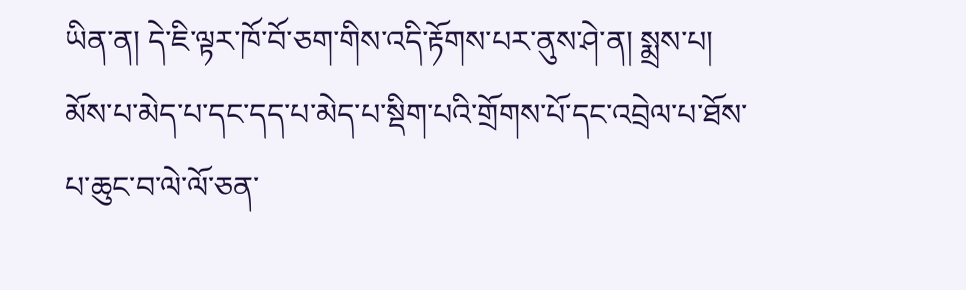ཡིན་ན། དེ་ཇི་ལྟར་ཁོ་བོ་ཅག་གིས་འདི་རྟོགས་པར་ནུས་ཤེ་ན། སྨྲས་པ། མོས་པ་མེད་པ་དང་དད་པ་མེད་པ་སྡིག་པའི་གྲོགས་པོ་དང་འབྲེལ་པ་ཐོས་པ་ཆུང་བ་ལེ་ལོ་ཅན་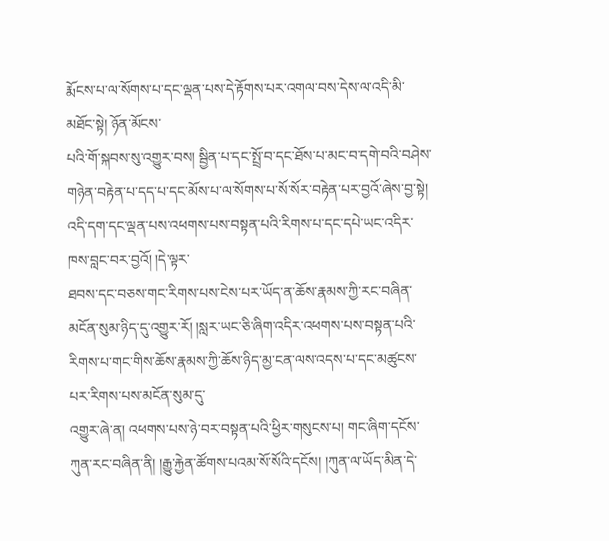རྨོངས་པ་ལ་སོགས་པ་དང་ལྡན་པས་དེ་རྟོགས་པར་འགལ་བས་དེས་ལ་འདི་མི་མཐོང་སྟེ། ཉོན་མོངས་
པའི་གོ་སྐབས་སུ་འགྱུར་བས། སྦྱིན་པ་དང་སྤྲོ་བ་དང་ཐོས་པ་མང་བ་དགེ་བའི་བཤེས་གཉེན་བརྟེན་པ་དད་པ་དང་མོས་པ་ལ་སོགས་པ་སོ་སོར་བརྟེན་པར་བྱའོ་ཞེས་བྱ་སྟེ། འདི་དག་དང་ལྡན་པས་འཕགས་པས་བསྟན་པའི་རིགས་པ་དང་དཔེ་ཡང་འདིར་ཁས་བླང་བར་བྱའོ། །དེ་ལྟར་
ཐབས་དང་བཅས་གང་རིགས་པས་ངེས་པར་ཡོད་ན་ཆོས་རྣམས་ཀྱི་རང་བཞིན་མངོན་སུམ་ཉིད་དུ་འགྱུར་རོ། །སླར་ཡང་ཅི་ཞིག་འདིར་འཕགས་པས་བསྟན་པའི་རིགས་པ་གང་གིས་ཆོས་རྣམས་ཀྱི་ཆོས་ཉིད་མྱ་ངན་ལས་འདས་པ་དང་མཚུངས་པར་རིགས་པས་མངོན་སུམ་དུ་
འགྱུར་ཞེ་ན། འཕགས་པས་ཉེ་བར་བསྟན་པའི་ཕྱིར་གསུངས་པ། གང་ཞིག་དངོས་ཀུན་རང་བཞིན་ནི། །རྒྱུ་རྐྱེན་ཚོགས་པའམ་སོ་སོའི་དངོས། །ཀུན་ལ་ཡོད་མིན་དེ་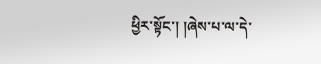ཕྱིར་སྟོང་། །ཞེས་པ་ལ་དེ་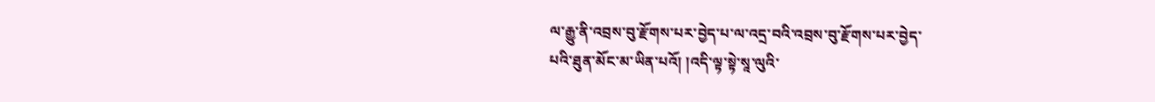ལ་རྒྱུ་ནི་འབྲས་བུ་རྫོགས་པར་བྱེད་པ་ལ་འདྲ་བའི་འབྲས་བུ་རྫོགས་པར་བྱེད་
པའི་ཐུན་མོང་མ་ཡིན་པའོ། །འདི་ལྟ་སྟེ་སཱ་ལུའི་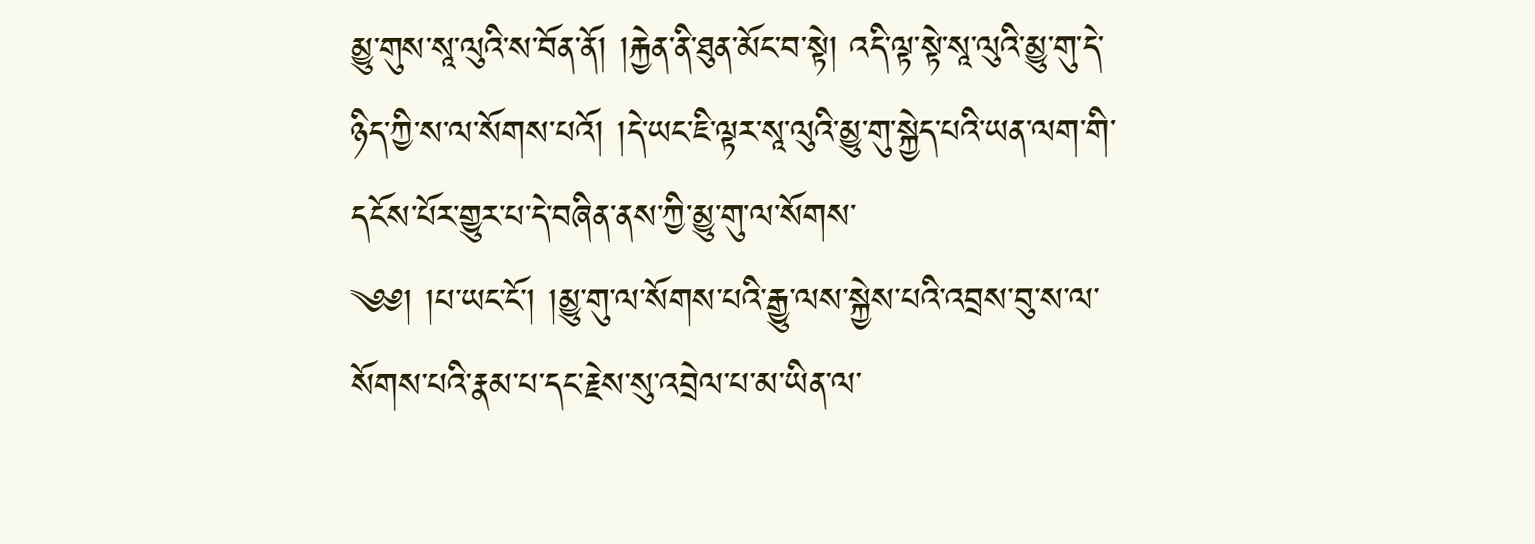མྱུ་གུས་སཱ་ལུའི་ས་བོན་ནོ། །རྐྱེན་ནི་ཐུན་མོང་བ་སྟེ། འདི་ལྟ་སྟེ་སཱ་ལུའི་མྱུ་གུ་དེ་ཉིད་ཀྱི་ས་ལ་སོགས་པའོ། །དེ་ཡང་ཇི་ལྟར་སཱ་ལུའི་མྱུ་གུ་སྐྱེད་པའི་ཡན་ལག་གི་དངོས་པོར་གྱུར་པ་དེ་བཞིན་ནས་ཀྱི་མྱུ་གུ་ལ་སོགས་
༄༅། །པ་ཡང་ངོ་། །མྱུ་གུ་ལ་སོགས་པའི་རྒྱུ་ལས་སྐྱེས་པའི་འབྲས་བུ་ས་ལ་སོགས་པའི་རྣམ་པ་དང་རྗེས་སུ་འབྲེལ་པ་མ་ཡིན་ལ་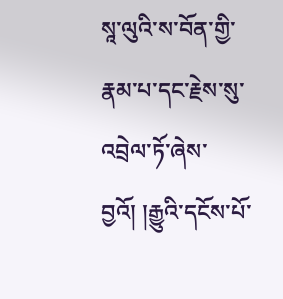སཱ་ལུའི་ས་བོན་གྱི་རྣམ་པ་དང་རྗེས་སུ་འབྲེལ་ཏོ་ཞེས་བྱའོ། །རྒྱུའི་དངོས་པོ་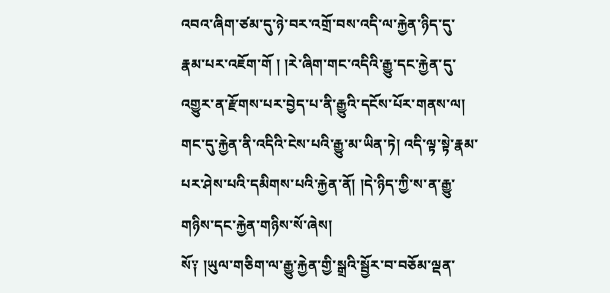འབའ་ཞིག་ཙམ་དུ་ཉེ་བར་འགྲོ་བས་འདི་ལ་རྐྱེན་ཉིད་དུ་
རྣམ་པར་འཇོག་གོ ། །རེ་ཞིག་གང་འདིའི་རྒྱུ་དང་རྐྱེན་དུ་འགྱུར་ན་རྫོགས་པར་བྱེད་པ་ནི་རྒྱུའི་དངོས་པོར་གནས་ལ། གང་དུ་རྐྱེན་ནི་འདིའི་ངེས་པའི་རྒྱུ་མ་ཡིན་ཏེ། འདི་ལྟ་སྟེ་རྣམ་པར་ཤེས་པའི་དམིགས་པའི་རྐྱེན་ནོ། །དེ་ཉིད་ཀྱི་ས་ན་རྒྱུ་གཉིས་དང་རྐྱེན་གཉིས་སོ་ཞེས།
སོ༑ །ཡུལ་གཅིག་ལ་རྒྱུ་རྐྱེན་གྱི་སྒྲའི་སྦྱོར་བ་བཅོམ་ལྡན་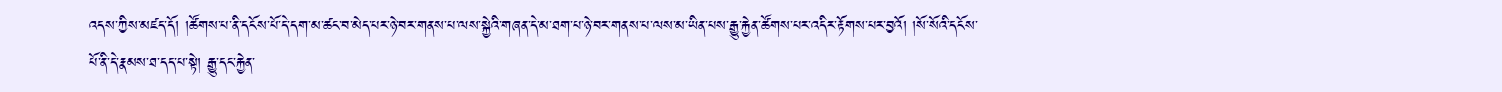འདས་ཀྱིས་མཛད་དོ། །ཚོགས་པ་ནི་དངོས་པོ་དེ་དག་མ་ཚང་བ་མེད་པར་ཉེ་བར་གནས་པ་ལས་སྐྱེའི་གཞན་དེ་མ་ཐག་པ་ཉེ་བར་གནས་པ་ལས་མ་ཡིན་པས་རྒྱུ་རྐྱེན་ཚོགས་པར་འདིར་རྟོགས་པར་བྱའོ། །སོ་སོའི་དངོས་
པོ་ནི་དེ་རྣམས་ཐ་དད་པ་སྟེ། རྒྱུ་དང་རྐྱེན་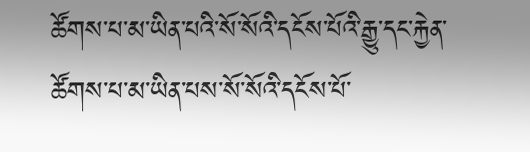ཚོགས་པ་མ་ཡིན་པའི་སོ་སོའི་དངོས་པོའི་རྒྱུ་དང་རྐྱེན་ཚོགས་པ་མ་ཡིན་པས་སོ་སོའི་དངོས་པོ་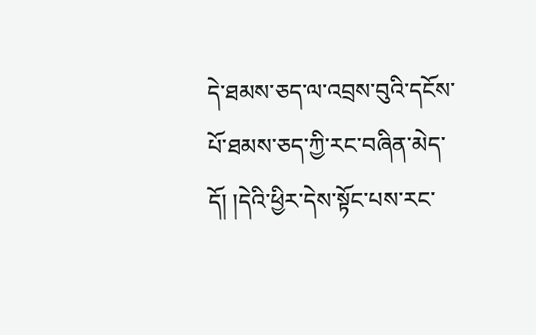དེ་ཐམས་ཅད་ལ་འབྲས་བུའི་དངོས་པོ་ཐམས་ཅད་ཀྱི་རང་བཞིན་མེད་དོ། །དེའི་ཕྱིར་དེས་སྟོང་པས་རང་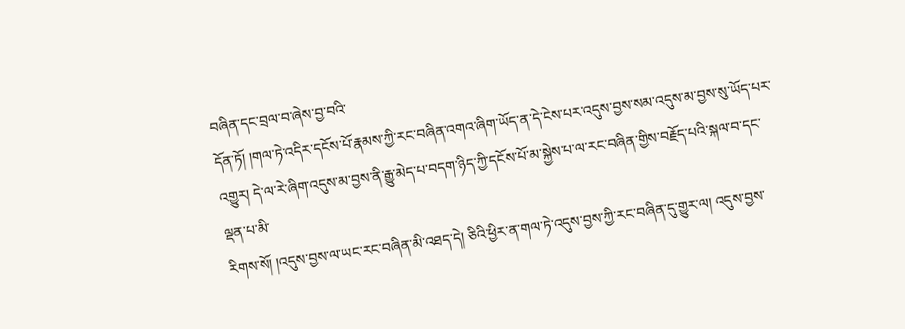བཞིན་དང་བྲལ་བ་ཞེས་བྱ་བའི་
དོན་ཏོ། །གལ་ཏེ་འདིར་དངོས་པོ་རྣམས་ཀྱི་རང་བཞིན་འགའ་ཞིག་ཡོད་ན་དེ་ངེས་པར་འདུས་བྱས་སམ་འདུས་མ་བྱས་སུ་ཡོད་པར་འགྱུར། དེ་ལ་རེ་ཞིག་འདུས་མ་བྱས་ནི་རྒྱུ་མེད་པ་བདག་ཉིད་ཀྱི་དངོས་པོ་མ་སྐྱེས་པ་ལ་རང་བཞིན་གྱིས་བརྗོད་པའི་སྐལ་བ་དང་ལྡན་པ་མི་
རིགས་སོ། །འདུས་བྱས་ལ་ཡང་རང་བཞིན་མི་འཐད་དེ། ཅིའི་ཕྱིར་ན་གལ་ཏེ་འདུས་བྱས་ཀྱི་རང་བཞིན་དུ་གྱུར་ལ། འདུས་བྱས་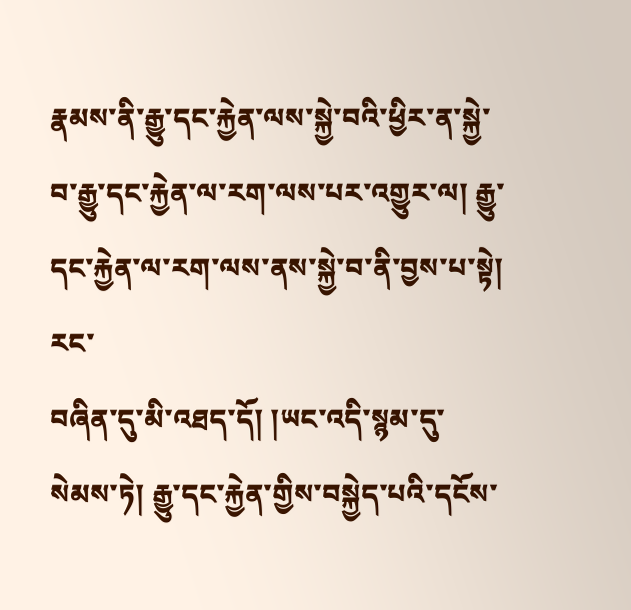རྣམས་ནི་རྒྱུ་དང་རྐྱེན་ལས་སྐྱེ་བའི་ཕྱིར་ན་སྐྱེ་བ་རྒྱུ་དང་རྐྱེན་ལ་རག་ལས་པར་འགྱུར་ལ། རྒྱུ་དང་རྐྱེན་ལ་རག་ལས་ནས་སྐྱེ་བ་ནི་བྱས་པ་སྟེ། རང་
བཞིན་དུ་མི་འཐད་དོ། །ཡང་འདི་སྙམ་དུ་སེམས་ཏེ། རྒྱུ་དང་རྐྱེན་གྱིས་བསྐྱེད་པའི་དངོས་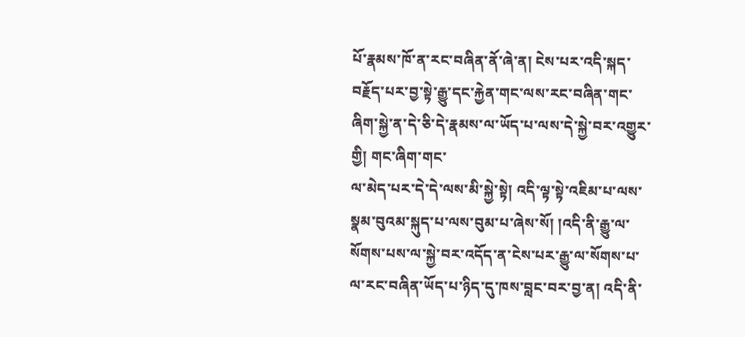པོ་རྣམས་ཁོ་ན་རང་བཞིན་ནོ་ཞེ་ན། ངེས་པར་འདི་སྐད་བརྗོད་པར་བྱ་སྟེ་རྒྱུ་དང་རྐྱེན་གང་ལས་རང་བཞིན་གང་ཞིག་སྐྱེ་ན་དེ་ཅི་དེ་རྣམས་ལ་ཡོད་པ་ལས་དེ་སྐྱེ་བར་འགྱུར་གྱི། གང་ཞིག་གང་
ལ་མེད་པར་དེ་དེ་ལས་མི་སྐྱེ་སྟེ། འདི་ལྟ་སྟེ་འཇིམ་པ་ལས་སྣམ་བུའམ་སྐུད་པ་ལས་བུམ་པ་ཞེས་སོ། །འདི་ནི་རྒྱུ་ལ་སོགས་པས་ལ་སྐྱེ་བར་འདོད་ན་ངེས་པར་རྒྱུ་ལ་སོགས་པ་ལ་རང་བཞིན་ཡོད་པ་ཉིད་དུ་ཁས་བླང་བར་བྱ་ན། འདི་ནི་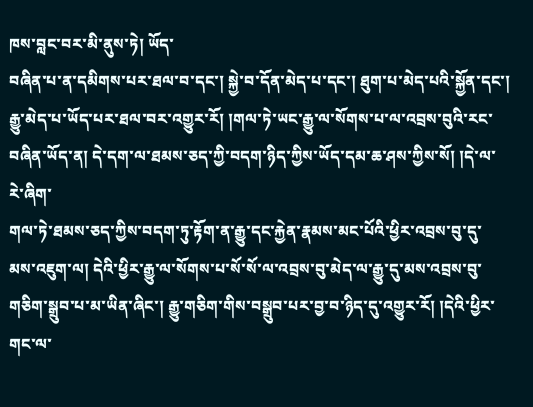ཁས་བླང་བར་མི་ནུས་ཏེ། ཡོད་
བཞིན་པ་ན་དམིགས་པར་ཐལ་བ་དང་། སྐྱེ་བ་དོན་མེད་པ་དང་། ཐུག་པ་མེད་པའི་སྐྱོན་དང་། རྒྱུ་མེད་པ་ཡོད་པར་ཐལ་བར་འགྱུར་རོ། །གལ་ཏེ་ཡང་རྒྱུ་ལ་སོགས་པ་ལ་འབྲས་བུའི་རང་བཞིན་ཡོད་ན། དེ་དག་ལ་ཐམས་ཅད་ཀྱི་བདག་ཉིད་ཀྱིས་ཡོད་དམ་ཆ་ཤས་ཀྱིས་སོ། །དེ་ལ་རེ་ཞིག་
གལ་ཏེ་ཐམས་ཅད་ཀྱིས་བདག་ཏུ་རྟོག་ན་རྒྱུ་དང་རྐྱེན་རྣམས་མང་པོའི་ཕྱིར་འབྲས་བུ་དུ་མས་འཇུག་ལ། དེའི་ཕྱིར་རྒྱུ་ལ་སོགས་པ་སོ་སོ་ལ་འབྲས་བུ་མེད་ལ་རྒྱུ་དུ་མས་འབྲས་བུ་གཅིག་སྒྲུབ་པ་མ་ཡིན་ཞིང་། རྒྱུ་གཅིག་གིས་བསྒྲུབ་པར་བྱ་བ་ཉིད་དུ་འགྱུར་རོ། །དེའི་ཕྱིར་གང་ལ་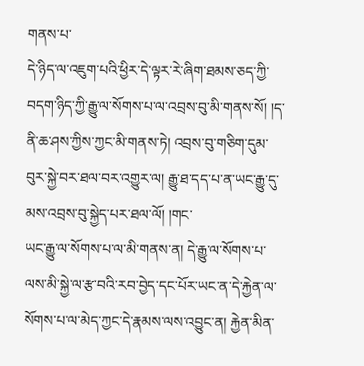གནས་པ་
དེ་ཉིད་ལ་འཇུག་པའི་ཕྱིར་དེ་ལྟར་རེ་ཞིག་ཐམས་ཅད་ཀྱི་བདག་ཉིད་ཀྱི་རྒྱུ་ལ་སོགས་པ་ལ་འབྲས་བུ་མི་གནས་སོ། །ད་ནི་ཆ་ཤས་ཀྱིས་ཀྱང་མི་གནས་ཏེ། འབྲས་བུ་གཅིག་དུམ་བུར་སྐྱེ་བར་ཐལ་བར་འགྱུར་ལ། རྒྱུ་ཐ་དད་པ་ན་ཡང་རྒྱུ་དུ་མས་འབྲས་བུ་སྐྱེད་པར་ཐལ་ལོ། །གང་
ཡང་རྒྱུ་ལ་སོགས་པ་ལ་མི་གནས་ན། དེ་རྒྱུ་ལ་སོགས་པ་ལས་མི་སྐྱེ་ལ་རྩ་བའི་རབ་བྱེད་དང་པོར་ཡང་ན་དེ་རྐྱེན་ལ་སོགས་པ་ལ་མེད་ཀྱང་དེ་རྣམས་ལས་འབྱུང་ན། རྐྱེན་མིན་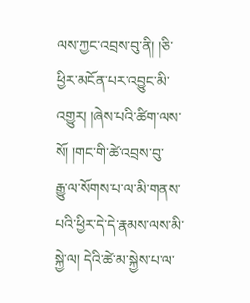ལས་ཀྱང་འབྲས་བུ་ནི། །ཅི་ཕྱིར་མངོན་པར་འབྱུང་མི་འགྱུར། །ཞེས་པའི་ཚིག་ལས་སོ། །གང་གི་ཚེ་འབྲས་བུ་
རྒྱུ་ལ་སོགས་པ་ལ་མི་གནས་པའི་ཕྱིར་དེ་དེ་རྣམས་ལས་མི་སྐྱེ་ལ། དེའི་ཚེ་མ་སྐྱེས་པ་ལ་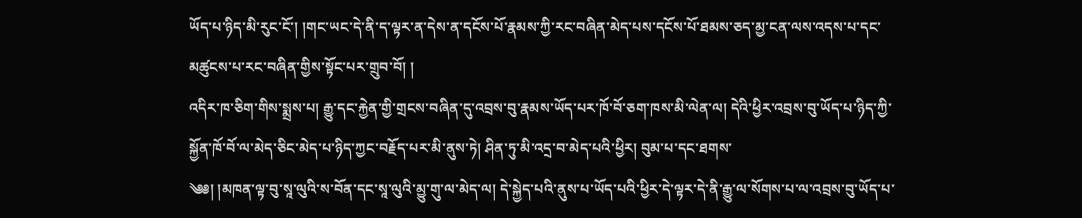ཡོད་པ་ཉིད་མི་རུང་ངོ་། །གང་ཡང་དེ་ནི་ད་ལྟར་ན་དེས་ན་དངོས་པོ་རྣམས་ཀྱི་རང་བཞིན་མེད་པས་དངོས་པོ་ཐམས་ཅད་མྱ་ངན་ལས་འདས་པ་དང་མཚུངས་པ་རང་བཞིན་གྱིས་སྟོང་པར་གྲུབ་བོ། །
འདིར་ཁ་ཅིག་གིས་སྨྲས་པ། རྒྱུ་དང་རྐྱེན་གྱི་གྲངས་བཞིན་དུ་འབྲས་བུ་རྣམས་ཡོད་པར་ཁོ་བོ་ཅག་ཁས་མི་ལེན་ལ། དེའི་ཕྱིར་འབྲས་བུ་ཡོད་པ་ཉིད་ཀྱི་སྐྱོན་ཁོ་བོ་ལ་མེད་ཅིང་མེད་པ་ཉིད་ཀྱང་བརྗོད་པར་མི་ནུས་ཏེ། ཤིན་ཏུ་མི་འདྲ་བ་མེད་པའི་ཕྱིར། བུམ་པ་དང་ཐགས་
༄༅། །མཁན་ལྟ་བུ་སཱ་ལུའི་ས་བོན་དང་སཱ་ལུའི་མྱུ་གུ་ལ་མེད་ལ། དེ་སྐྱེད་པའི་ནུས་པ་ཡོད་པའི་ཕྱིར་དེ་ལྟར་དེ་ནི་རྒྱུ་ལ་སོགས་པ་ལ་འབྲས་བུ་ཡོད་པ་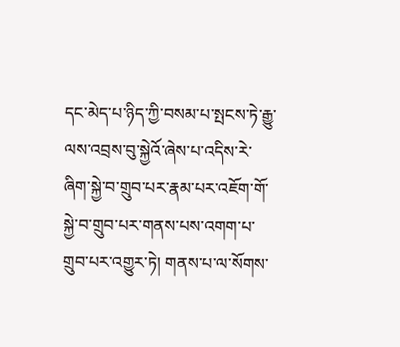དང་མེད་པ་ཉིད་ཀྱི་བསམ་པ་སྤངས་ཏེ་རྒྱུ་ལས་འབྲས་བུ་སྐྱེའོ་ཞེས་པ་འདིས་རེ་ཞིག་སྐྱེ་བ་གྲུབ་པར་རྣམ་པར་འཇོག་གོ་
སྐྱེ་བ་གྲུབ་པར་གནས་པས་འགག་པ་གྲུབ་པར་འགྱུར་ཏེ། གནས་པ་ལ་སོགས་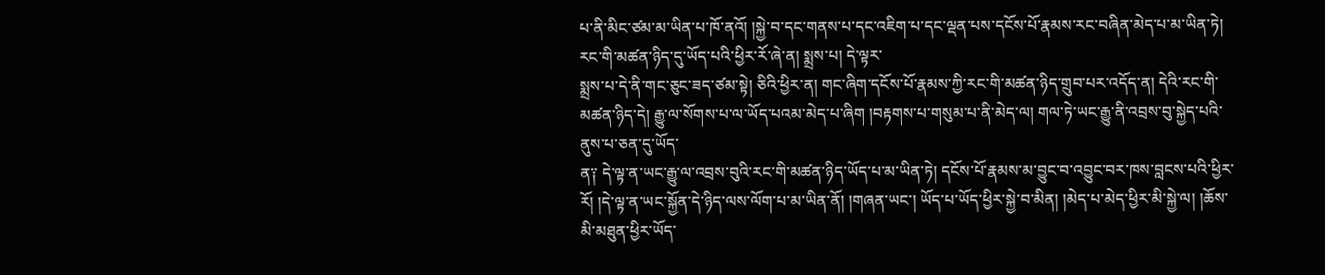པ་ནི་མིང་ཙམ་མ་ཡིན་པ་ཁོ་ནའོ། །སྐྱེ་བ་དང་གནས་པ་དང་འཇིག་པ་དང་ལྡན་པས་དངོས་པོ་རྣམས་རང་བཞིན་མེད་པ་མ་ཡིན་ཏེ། རང་གི་མཚན་ཉིད་དུ་ཡོད་པའི་ཕྱིར་རོ་ཞེ་ན། སྨྲས་པ། དེ་ལྟར་
སྨྲས་པ་དེ་ནི་གང་ཅུང་ཟད་ཙམ་སྟེ། ཅིའི་ཕྱིར་ན། གང་ཞིག་དངོས་པོ་རྣམས་ཀྱི་རང་གི་མཚན་ཉིད་གྲུབ་པར་འདོད་ན། དེའི་རང་གི་མཚན་ཉིད་དེ། རྒྱུ་ལ་སོགས་པ་ལ་ཡོད་པའམ་མེད་པ་ཞིག །བརྟགས་པ་གསུམ་པ་ནི་མེད་ལ། གལ་ཏེ་ཡང་རྒྱུ་ནི་འབྲས་བུ་སྐྱེད་པའི་ནུས་པ་ཅན་དུ་ཡོད་
ན༑ དེ་ལྟ་ན་ཡང་རྒྱུ་ལ་འབྲས་བུའི་རང་གི་མཚན་ཉིད་ཡོད་པ་མ་ཡིན་ཏེ། དངོས་པོ་རྣམས་མ་བྱུང་བ་འབྱུང་བར་ཁས་བླངས་པའི་ཕྱིར་རོ། །དེ་ལྟ་ན་ཡང་སྐྱོན་དེ་ཉིད་ལས་ལོག་པ་མ་ཡིན་ནོ། །གཞན་ཡང་། ཡོད་པ་ཡོད་ཕྱིར་སྐྱེ་བ་མིན། །མེད་པ་མེད་ཕྱིར་མི་སྐྱེ་ལ། །ཆོས་
མི་མཐུན་ཕྱིར་ཡོད་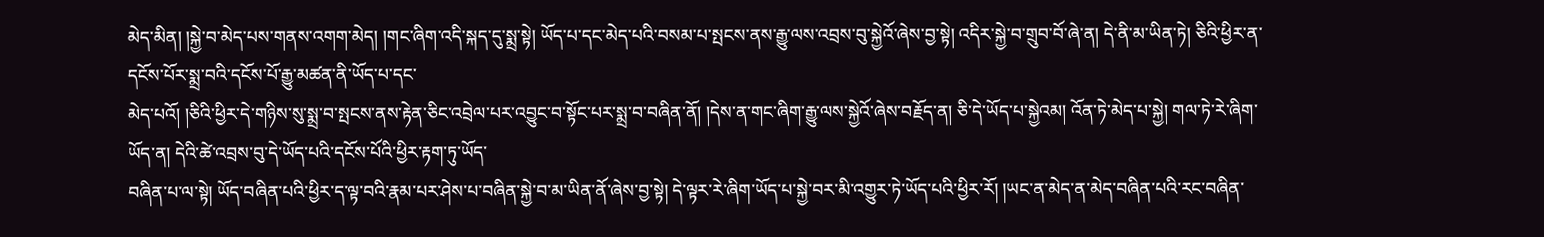མེད་མིན། །སྐྱེ་བ་མེད་པས་གནས་འགག་མེད། །གང་ཞིག་འདི་སྐད་དུ་སྨྲ་སྟེ། ཡོད་པ་དང་མེད་པའི་བསམ་པ་སྤངས་ནས་རྒྱུ་ལས་འབྲས་བུ་སྐྱེའོ་ཞེས་བྱ་སྟེ། འདིར་སྐྱེ་བ་གྲུབ་བོ་ཞེ་ན། དེ་ནི་མ་ཡིན་ཏེ། ཅིའི་ཕྱིར་ན་དངོས་པོར་སྨྲ་བའི་དངོས་པོ་རྒྱུ་མཚན་ནི་ཡོད་པ་དང་
མེད་པའོ། །ཅིའི་ཕྱིར་དེ་གཉིས་སུ་སྨྲ་བ་སྤངས་ནས་རྟེན་ཅིང་འབྲེལ་པར་འབྱུང་བ་སྟོང་པར་སྨྲ་བ་བཞིན་ནོ། །དེས་ན་གང་ཞིག་རྒྱུ་ལས་སྐྱེའོ་ཞེས་བརྗོད་ན། ཅི་དེ་ཡོད་པ་སྐྱེའམ། འོན་ཏེ་མེད་པ་སྐྱེ། གལ་ཏེ་རེ་ཞིག་ཡོད་ན། དེའི་ཚེ་འབྲས་བུ་དེ་ཡོད་པའི་དངོས་པོའི་ཕྱིར་རྟག་ཏུ་ཡོད་
བཞིན་པ་ལ་སྟེ། ཡོད་བཞིན་པའི་ཕྱིར་ད་ལྟ་བའི་རྣམ་པར་ཤེས་པ་བཞིན་སྐྱེ་བ་མ་ཡིན་ནོ་ཞེས་བྱ་སྟེ། དེ་ལྟར་རེ་ཞིག་ཡོད་པ་སྐྱེ་བར་མི་འགྱུར་ཏེ་ཡོད་པའི་ཕྱིར་རོ། །ཡང་ན་མེད་ན་མེད་བཞིན་པའི་རང་བཞིན་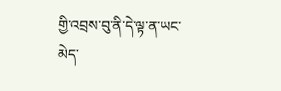གྱི་འབྲས་བུ་ནི་དེ་ལྟ་ན་ཡང་མེད་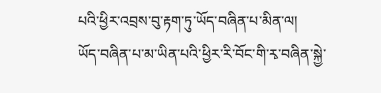པའི་ཕྱིར་འབྲས་བུ་རྟག་ཏུ་ཡོད་བཞིན་པ་མིན་ལ།
ཡོད་བཞིན་པ་མ་ཡིན་པའི་ཕྱིར་རི་བོང་གི་རྭ་བཞིན་སྐྱེ་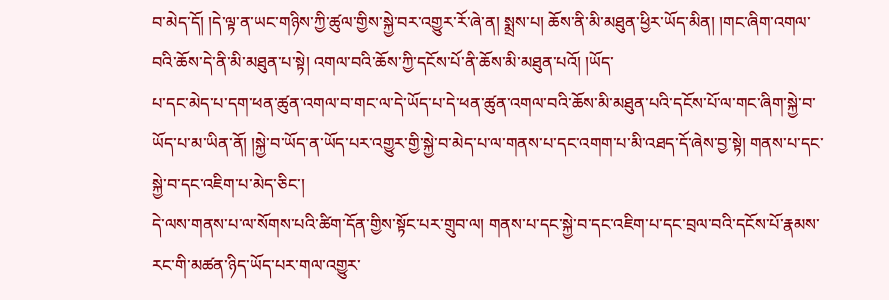བ་མེད་དོ། །དེ་ལྟ་ན་ཡང་གཉིས་ཀྱི་ཚུལ་གྱིས་སྐྱེ་བར་འགྱུར་རོ་ཞེ་ན། སྨྲས་པ། ཆོས་ནི་མི་མཐུན་ཕྱིར་ཡོད་མིན། །གང་ཞིག་འགལ་བའི་ཆོས་དེ་ནི་མི་མཐུན་པ་སྟེ། འགལ་བའི་ཆོས་ཀྱི་དངོས་པོ་ནི་ཆོས་མི་མཐུན་པའོ། །ཡོད་
པ་དང་མེད་པ་དག་ཕན་ཚུན་འགལ་བ་གང་ལ་དེ་ཡོད་པ་དེ་ཕན་ཚུན་འགལ་བའི་ཆོས་མི་མཐུན་པའི་དངོས་པོ་ལ་གང་ཞིག་སྐྱེ་བ་ཡོད་པ་མ་ཡིན་ནོ། །སྐྱེ་བ་ཡོད་ན་ཡོད་པར་འགྱུར་གྱི་སྐྱེ་བ་མེད་པ་ལ་གནས་པ་དང་འགག་པ་མི་འཐད་དོ་ཞེས་བྱ་སྟེ། གནས་པ་དང་སྐྱེ་བ་དང་འཇིག་པ་མེད་ཅིང་།
དེ་ལས་གནས་པ་ལ་སོགས་པའི་ཚིག་དོན་གྱིས་སྟོང་པར་གྲུབ་ལ། གནས་པ་དང་སྐྱེ་བ་དང་འཇིག་པ་དང་བྲལ་བའི་དངོས་པོ་རྣམས་རང་གི་མཚན་ཉིད་ཡོད་པར་གལ་འགྱུར་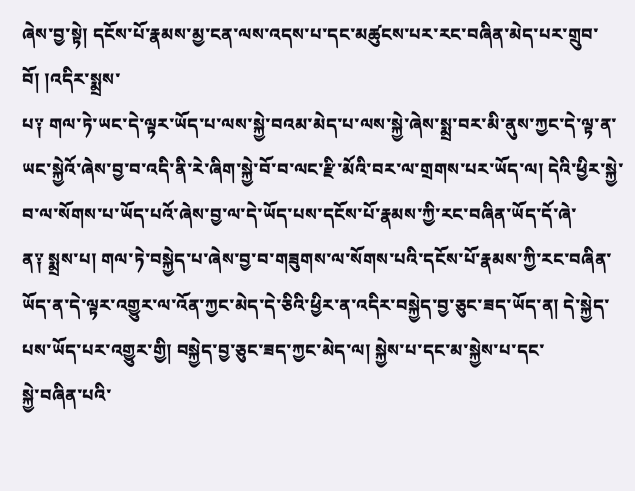ཞེས་བྱ་སྟེ། དངོས་པོ་རྣམས་མྱ་ངན་ལས་འདས་པ་དང་མཚུངས་པར་རང་བཞིན་མེད་པར་གྲུབ་བོ། །འདིར་སྨྲས་
པ༑ གལ་ཏེ་ཡང་དེ་ལྟར་ཡོད་པ་ལས་སྐྱེ་བའམ་མེད་པ་ལས་སྐྱེ་ཞེས་སྨྲ་བར་མི་ནུས་ཀྱང་དེ་ལྟ་ན་ཡང་སྐྱེའོ་ཞེས་བྱ་བ་འདི་ནི་རེ་ཞིག་སྐྱེ་བོ་བ་ལང་རྫི་མོའི་བར་ལ་གྲགས་པར་ཡོད་ལ། དེའི་ཕྱིར་སྐྱེ་བ་ལ་སོགས་པ་ཡོད་པའོ་ཞེས་བྱ་ལ་དེ་ཡོད་པས་དངོས་པོ་རྣམས་ཀྱི་རང་བཞིན་ཡོད་དོ་ཞེ་
ན༑ སྨྲས་པ། གལ་ཏེ་བསྐྱེད་པ་ཞེས་བྱ་བ་གཟུགས་ལ་སོགས་པའི་དངོས་པོ་རྣམས་ཀྱི་རང་བཞིན་ཡོད་ན་དེ་ལྟར་འགྱུར་ལ་འོན་ཀྱང་མེད་དེ་ཅིའི་ཕྱིར་ན་འདིར་བསྐྱེད་བྱ་ཅུང་ཟད་ཡོད་ན། དེ་སྐྱེད་པས་ཡོད་པར་འགྱུར་གྱི། བསྐྱེད་བྱ་ཅུང་ཟད་ཀྱང་མེད་ལ། སྐྱེས་པ་དང་མ་སྐྱེས་པ་དང་
སྐྱེ་བཞིན་པའི་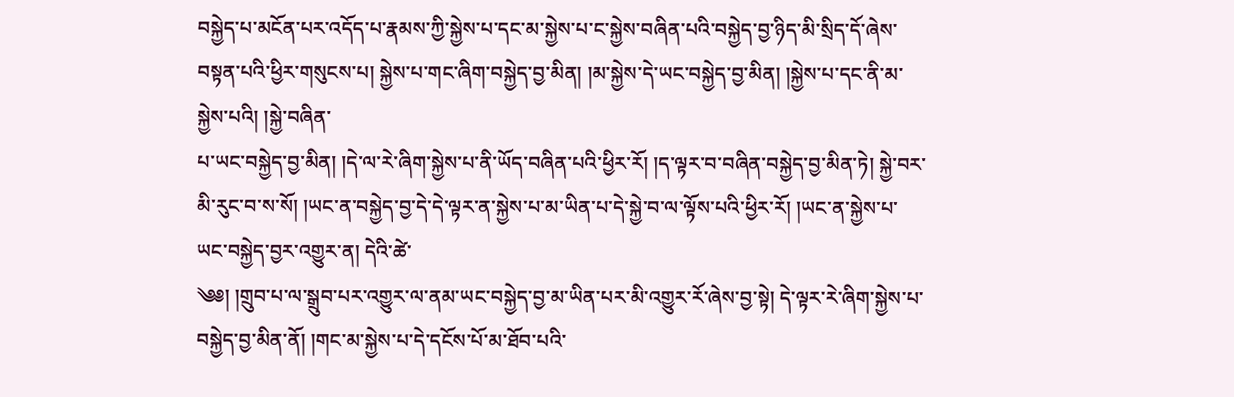བསྐྱེད་པ་མངོན་པར་འདོད་པ་རྣམས་ཀྱི་སྐྱེས་པ་དང་མ་སྐྱེས་པ་ང་སྐྱེས་བཞིན་པའི་བསྐྱེད་བྱ་ཉིད་མི་སྲིད་དོ་ཞེས་བསྟན་པའི་ཕྱིར་གསུངས་པ། སྐྱེས་པ་གང་ཞིག་བསྐྱེད་བྱ་མིན། །མ་སྐྱེས་དེ་ཡང་བསྐྱེད་བྱ་མིན། །སྐྱེས་པ་དང་ནི་མ་སྐྱེས་པའི། །སྐྱེ་བཞིན་
པ་ཡང་བསྐྱེད་བྱ་མིན། །དེ་ལ་རེ་ཞིག་སྐྱེས་པ་ནི་ཡོད་བཞིན་པའི་ཕྱིར་རོ། །ད་ལྟར་བ་བཞིན་བསྐྱེད་བྱ་མིན་ཏེ། སྐྱེ་བར་མི་རུང་བ་ས་སོ། །ཡང་ན་བསྐྱེད་བྱ་དེ་དེ་ལྟར་ན་སྐྱེས་པ་མ་ཡིན་པ་དེ་སྐྱེ་བ་ལ་ལྟོས་པའི་ཕྱིར་རོ། །ཡང་ན་སྐྱེས་པ་ཡང་བསྐྱེད་བྱར་འགྱུར་ན། དེའི་ཚེ་
༄༅། །གྲུབ་པ་ལ་སྒྲུབ་པར་འགྱུར་ལ་ནམ་ཡང་བསྐྱེད་བྱ་མ་ཡིན་པར་མི་འགྱུར་རོ་ཞེས་བྱ་སྟེ། དེ་ལྟར་རེ་ཞིག་སྐྱེས་པ་བསྐྱེད་བྱ་མིན་ནོ། །གང་མ་སྐྱེས་པ་དེ་དངོས་པོ་མ་ཐོབ་པའི་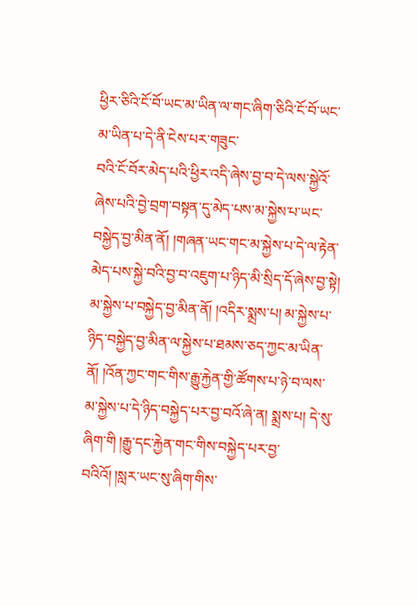ཕྱིར་ཅིའི་ངོ་བོ་ཡང་མ་ཡིན་ལ་གང་ཞིག་ཅིའི་ངོ་བོ་ཡང་མ་ཡིན་པ་དེ་ནི་ངེས་པར་གཟུང་
བའི་ངོ་བོར་མེད་པའི་ཕྱིར་འདི་ཞེས་བྱ་བ་དེ་ལས་སྐྱེའོ་ཞེས་པའི་བྱེ་བྲག་བསྟན་དུ་མེད་པས་མ་སྐྱེས་པ་ཡང་བསྐྱེད་བྱ་མིན་ནོ། །གཞན་ཡང་གང་མ་སྐྱེས་པ་དེ་ལ་རྟེན་མེད་པས་སྐྱེ་བའི་བྱ་བ་འཇུག་པ་ཉིད་མི་སྲིད་དོ་ཞེས་བྱ་སྟེ། མ་སྐྱེས་པ་བསྐྱེད་བྱ་མིན་ནོ། །འདིར་སྨྲས་པ། མ་སྐྱེས་པ་
ཉིད་བསྐྱེད་བྱ་མིན་ལ་སྐྱེས་པ་ཐམས་ཅད་ཀྱང་མ་ཡིན་ནོ། །འོན་ཀྱང་གང་གིས་རྒྱུ་རྐྱེན་གྱི་ཚོགས་པ་ཉེ་བ་ལས་མ་སྐྱེས་པ་དེ་ཉིད་བསྐྱེད་པར་བྱ་བའོ་ཞེ་ན། སྨྲས་པ། དེ་སུ་ཞིག་གི །རྒྱུ་དང་རྐྱེན་གང་གིས་བསྐྱེད་པར་བྱ་བའིའོ། །སླར་ཡང་སུ་ཞིག་གིས་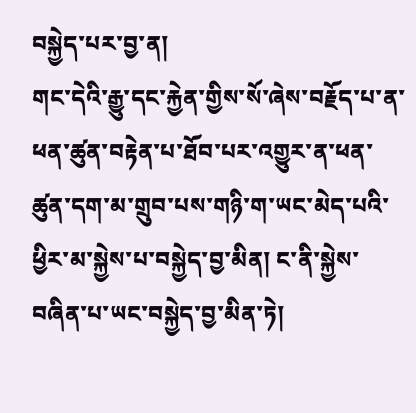བསྐྱེད་པར་བྱ་ན།
གང་དེའི་རྒྱུ་དང་རྐྱེན་གྱིས་སོ་ཞེས་བརྗོད་པ་ན་ཕན་ཚུན་བརྟེན་པ་ཐོབ་པར་འགྱུར་ན་ཕན་ཚུན་དག་མ་གྲུབ་པས་གཉི་ག་ཡང་མེད་པའི་ཕྱིར་མ་སྐྱེས་པ་བསྐྱེད་བྱ་མིན། ང་ནི་སྐྱེས་བཞིན་པ་ཡང་བསྐྱེད་བྱ་མིན་ཏེ།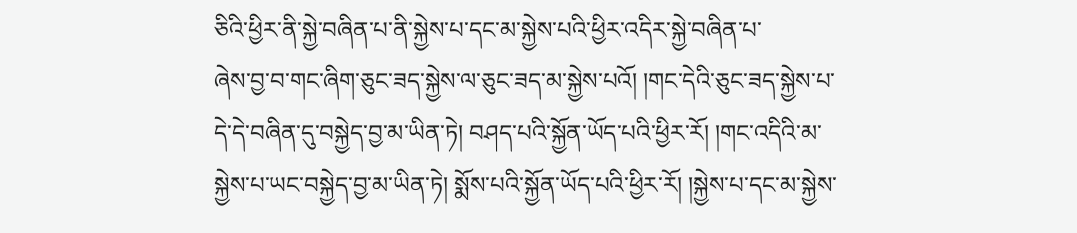ཅིའི་ཕྱིར་ནི་སྐྱེ་བཞིན་པ་ནི་སྐྱེས་པ་དང་མ་སྐྱེས་པའི་ཕྱིར་འདིར་སྐྱེ་བཞིན་པ་
ཞེས་བྱ་བ་གང་ཞིག་ཅུང་ཟད་སྐྱེས་ལ་ཅུང་ཟད་མ་སྐྱེས་པའོ། །གང་དེའི་ཅུང་ཟད་སྐྱེས་པ་དེ་དེ་བཞིན་དུ་བསྐྱེད་བྱ་མ་ཡིན་ཏེ། བཤད་པའི་སྐྱོན་ཡོད་པའི་ཕྱིར་རོ། །གང་འདིའི་མ་སྐྱེས་པ་ཡང་བསྐྱེད་བྱ་མ་ཡིན་ཏེ། སྨོས་པའི་སྐྱོན་ཡོད་པའི་ཕྱིར་རོ། །སྐྱེས་པ་དང་མ་སྐྱེས་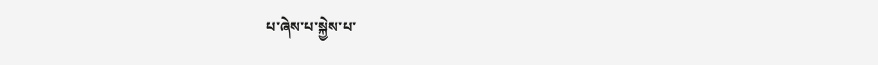པ་ཞེས་པ་སྐྱེས་པ་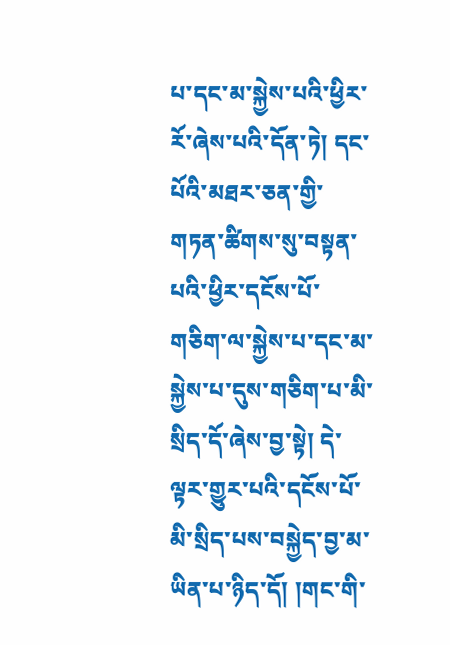པ་དང་མ་སྐྱེས་པའི་ཕྱིར་རོ་ཞེས་པའི་དོན་ཏེ། དང་པོའི་མཐར་ཅན་གྱི་གཏན་ཚིགས་སུ་བསྟན་པའི་ཕྱིར་དངོས་པོ་གཅིག་ལ་སྐྱེས་པ་དང་མ་སྐྱེས་པ་དུས་གཅིག་པ་མི་སྲིད་དོ་ཞེས་བྱ་སྟེ། དེ་ལྟར་གྱུར་པའི་དངོས་པོ་མི་སྲིད་པས་བསྐྱེད་བྱ་མ་ཡིན་པ་ཉིད་དོ། །གང་གི་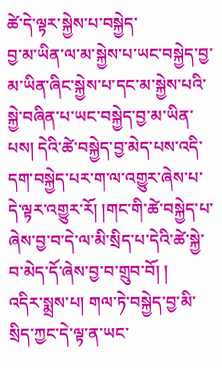ཚེ་དེ་ལྟར་སྐྱེས་པ་བསྐྱེད་
བྱ་མ་ཡིན་ལ་མ་སྐྱེས་པ་ཡང་བསྐྱེད་བྱ་མ་ཡིན་ཞིང་སྐྱེས་པ་དང་མ་སྐྱེས་པའི་སྐྱེ་བཞིན་པ་ཡང་བསྐྱེད་བྱ་མ་ཡིན་པས། དེའི་ཚེ་བསྐྱེད་བྱ་མེད་པས་འདི་དག་བསྐྱེད་པར་ག་ལ་འགྱུར་ཞེས་པ་དེ་ལྟར་འགྱུར་རོ། །གང་གི་ཚེ་བསྐྱེད་པ་ཞེས་བྱ་བ་དེ་ལ་མི་སྲིད་པ་དེའི་ཚེ་སྐྱེ་བ་མེད་དོ་ཞེས་བྱ་བ་གྲུབ་བོ། །
འདིར་སྨྲས་པ། གལ་ཏེ་བསྐྱེད་བྱ་མི་སྲིད་ཀྱང་དེ་ལྟ་ན་ཡང་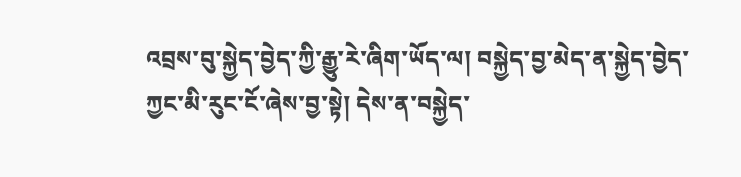འབྲས་བུ་སྐྱེད་བྱེད་ཀྱི་རྒྱུ་རེ་ཞིག་ཡོད་ལ། བསྐྱེད་བྱ་མེད་ན་སྐྱེད་བྱེད་ཀྱང་མི་རུང་ངོ་ཞེས་བྱ་སྟེ། དེས་ན་བསྐྱེད་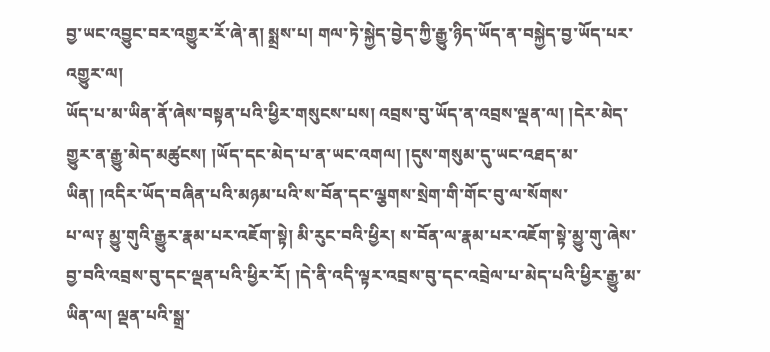བྱ་ཡང་འབྱུང་བར་འགྱུར་རོ་ཞེ་ན། སྨྲས་པ། གལ་ཏེ་སྐྱེད་བྱེད་ཀྱི་རྒྱུ་ཉིད་ཡོད་ན་བསྐྱེད་བྱ་ཡོད་པར་འགྱུར་ལ།
ཡོད་པ་མ་ཡིན་ནོ་ཞེས་བསྟན་པའི་ཕྱིར་གསུངས་པས། འབྲས་བུ་ཡོད་ན་འབྲས་ལྡན་ལ། །དེར་མེད་གྱུར་ན་རྒྱུ་མེད་མཚུངས། །ཡོད་དང་མེད་པ་ན་ཡང་འགལ། །དུས་གསུམ་དུ་ཡང་འཐད་མ་ཡིན། །འདིར་ཡོད་བཞིན་པའི་མཉམ་པའི་ས་བོན་དང་ལྕགས་སྲེག་གི་གོང་བུ་ལ་སོགས་
པ་ལ༑ མྱུ་གུའི་རྒྱུར་རྣམ་པར་འཇོག་སྟེ། མི་རུང་བའི་ཕྱིར། ས་བོན་ལ་རྣམ་པར་འཇོག་སྟེ་མྱུ་གུ་ཞེས་བྱ་བའི་འབྲས་བུ་དང་ལྡན་པའི་ཕྱིར་རོ། །དེ་ནི་འདི་ལྟར་འབྲས་བུ་དང་འབྲེལ་པ་མེད་པའི་ཕྱིར་རྒྱུ་མ་ཡིན་ལ། ལྡན་པའི་སྒྲ་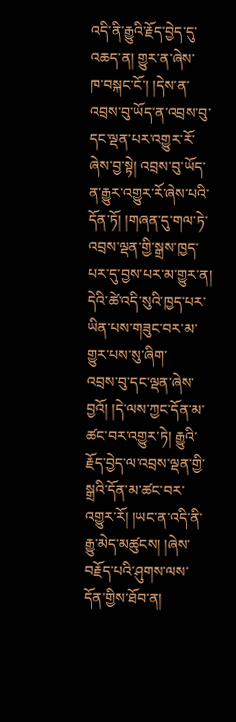འདི་ནི་རྒྱུའི་རྗོད་བྱེད་དུ་འཆད་ན། གྱུར་ན་ཞེས་
ཁ་བསྐང་ངོ་། །དེས་ན་འབྲས་བུ་ཡོད་ན་འབྲས་བུ་དང་ལྡན་པར་འགྱུར་རོ་ཞེས་བྱ་སྟེ། འབྲས་བུ་ཡོད་ན་རྒྱུར་འགྱུར་རོ་ཞེས་པའི་དོན་ཏོ། །གཞན་དུ་གལ་ཏེ་འབྲས་ལྡན་གྱི་སྒྲས་ཁྱད་པར་དུ་བྱས་པར་མ་གྱུར་ན། དེའི་ཚེ་འདི་སུའི་ཁྱད་པར་ཡིན་པས་གཟུང་བར་མ་གྱུར་པས་སུ་ཞིག་
འབྲས་བུ་དང་ལྡན་ཞེས་བྱའོ། །དེ་ལས་ཀྱང་དོན་མ་ཚང་བར་འགྱུར་ཏེ། རྒྱུའི་རྗོད་བྱེད་ལ་འབྲས་ལྡན་གྱི་སྒྲའི་དོན་མ་ཚང་བར་འགྱུར་རོ། །ཡང་ན་འདི་ནི་རྒྱུ་མེད་མཚུངས། །ཞེས་བརྗོད་པའི་ཤུགས་ལས་དོན་གྱིས་ཐོབ་ན།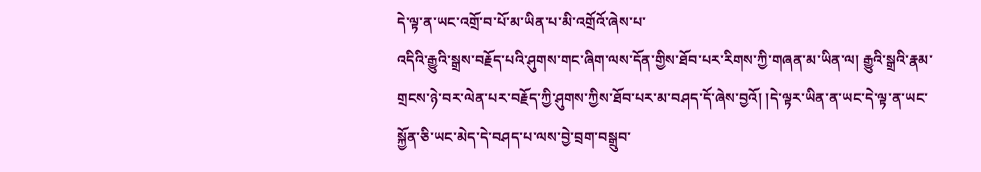དེ་ལྟ་ན་ཡང་འགྲོ་བ་པོ་མ་ཡིན་པ་མི་འགྲོའོ་ཞེས་པ་
འདིའི་རྒྱུའི་སྒྲས་བརྗོད་པའི་ཤུགས་གང་ཞིག་ལས་དོན་གྱིས་ཐོབ་པར་རིགས་ཀྱི་གཞན་མ་ཡིན་ལ། རྒྱུའི་སྒྲའི་རྣམ་གྲངས་ཉེ་བར་ལེན་པར་བརྗོད་ཀྱི་ཤུགས་ཀྱིས་ཐོབ་པར་མ་བཤད་དོ་ཞེས་བྱའོ། །དེ་ལྟར་ཡིན་ན་ཡང་དེ་ལྟ་ན་ཡང་སྐྱོན་ཅི་ཡང་མེད་དེ་བཤད་པ་ལས་བྱེ་བྲག་བསྒྲུབ་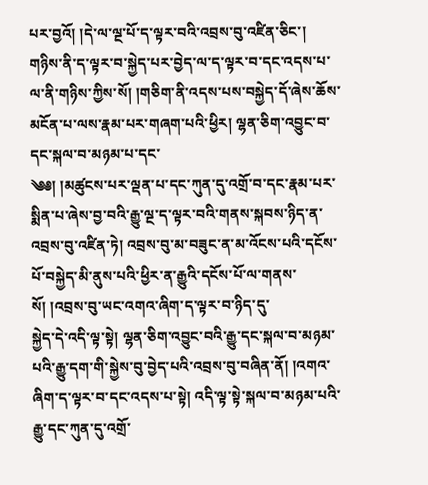པར་བྱའོ། །དེ་ལ་ལྔ་པོ་ད་ལྟར་བའི་འབྲས་བུ་འཛིན་ཅིང་། གཉིས་ནི་ད་ལྟར་བ་སྐྱེད་པར་བྱེད་ལ་ད་ལྟར་བ་དང་འདས་པ་ལ་ནི་གཉིས་ཀྱིས་སོ། །གཅིག་ནི་འདས་པས་བསྐྱེད་དོ་ཞེས་ཆོས་མངོན་པ་ལས་རྣམ་པར་གཞག་པའི་ཕྱིར། ལྷན་ཅིག་འབྱུང་བ་དང་སྐལ་བ་མཉམ་པ་དང་
༄༅། །མཚུངས་པར་ལྡན་པ་དང་ཀུན་དུ་འགྲོ་བ་དང་རྣམ་པར་སྨིན་པ་ཞེས་བྱ་བའི་རྒྱུ་ལྔ་ད་ལྟར་བའི་གནས་སྐབས་ཉིད་ན་འབྲས་བུ་འཛིན་ཏེ། འབྲས་བུ་མ་བཟུང་ན་མ་འོངས་པའི་དངོས་པོ་བསྐྱེད་མི་ནུས་པའི་ཕྱིར་ན་རྒྱུའི་དངོས་པོ་ལ་གནས་སོ། །འབྲས་བུ་ཡང་འགའ་ཞིག་ད་ལྟར་བ་ཉིད་དུ་
སྐྱེད་དེ་འདི་ལྟ་སྟེ། ལྷན་ཅིག་འབྱུང་བའི་རྒྱུ་དང་སྐལ་བ་མཉམ་པའི་རྒྱུ་དག་གི་སྐྱེས་བུ་བྱེད་པའི་འབྲས་བུ་བཞིན་ནོ། །འགའ་ཞིག་ད་ལྟར་བ་དང་འདས་པ་སྟེ། འདི་ལྟ་སྟེ་སྐལ་བ་མཉམ་པའི་རྒྱུ་དང་ཀུན་དུ་འགྲོ་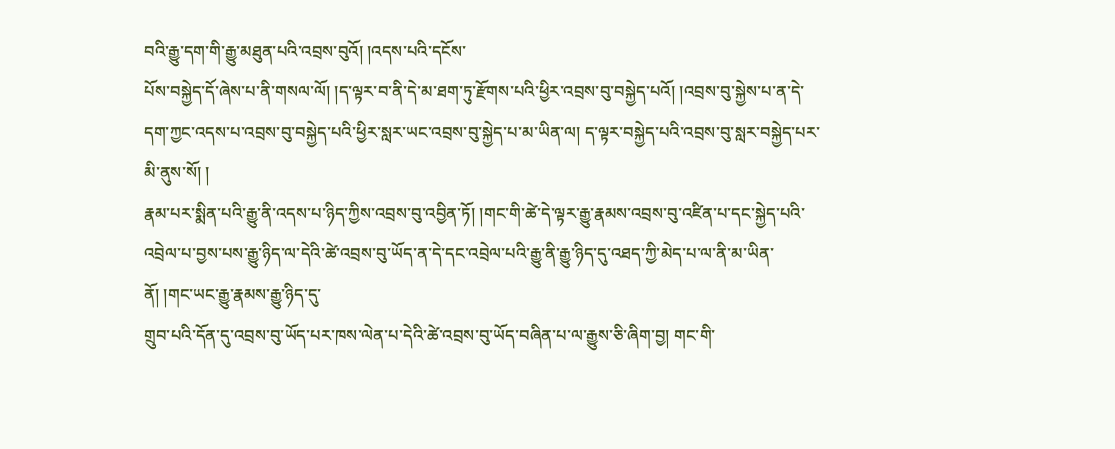བའི་རྒྱུ་དག་གི་རྒྱུ་མཐུན་པའི་འབྲས་བུའོ། །འདས་པའི་དངོས་
པོས་བསྐྱེད་དོ་ཞེས་པ་ནི་གསལ་ལོ། །ད་ལྟར་བ་ནི་དེ་མ་ཐག་ཏུ་རྫོགས་པའི་ཕྱིར་འབྲས་བུ་བསྐྱེད་པའོ། །འབྲས་བུ་སྐྱེས་པ་ན་དེ་དག་ཀྱང་འདས་པ་འབྲས་བུ་བསྐྱེད་པའི་ཕྱིར་སླར་ཡང་འབྲས་བུ་སྐྱེད་པ་མ་ཡིན་ལ། ད་ལྟར་བསྐྱེད་པའི་འབྲས་བུ་སླར་བསྐྱེད་པར་མི་ནུས་སོ། །
རྣམ་པར་སྨིན་པའི་རྒྱུ་ནི་འདས་པ་ཉིད་ཀྱིས་འབྲས་བུ་འབྱིན་ཏོ། །གང་གི་ཚེ་དེ་ལྟར་རྒྱུ་རྣམས་འབྲས་བུ་འཛིན་པ་དང་སྐྱེད་པའི་འབྲེལ་པ་བྱས་པས་རྒྱུ་ཉིད་ལ་དེའི་ཚེ་འབྲས་བུ་ཡོད་ན་དེ་དང་འབྲེལ་པའི་རྒྱུ་ནི་རྒྱུ་ཉིད་དུ་འཐད་ཀྱི་མེད་པ་ལ་ནི་མ་ཡིན་ནོ། །གང་ཡང་རྒྱུ་རྣམས་རྒྱུ་ཉིད་དུ་
གྲུབ་པའི་དོན་དུ་འབྲས་བུ་ཡོད་པར་ཁས་ལེན་པ་དེའི་ཚེ་འབྲས་བུ་ཡོད་བཞིན་པ་ལ་རྒྱུས་ཅི་ཞིག་བྱ། གང་གི་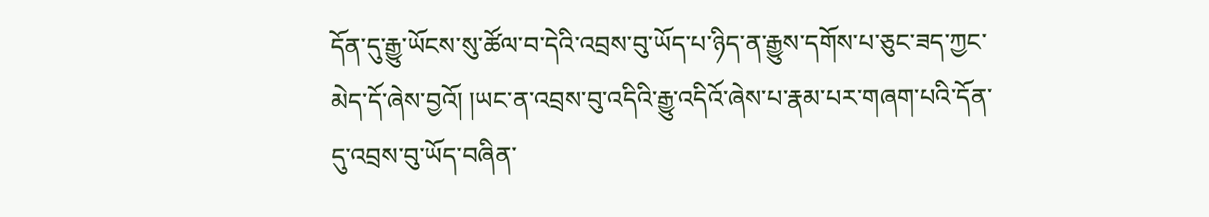དོན་དུ་རྒྱུ་ཡོངས་སུ་ཚོལ་བ་དེའི་འབྲས་བུ་ཡོད་པ་ཉིད་ན་རྒྱུས་དགོས་པ་ཅུང་ཟད་ཀྱང་མེད་དོ་ཞེས་བྱའོ། །ཡང་ན་འབྲས་བུ་འདིའི་རྒྱུ་འདིའོ་ཞེས་པ་རྣམ་པར་གཞག་པའི་དོན་
དུ་འབྲས་བུ་ཡོད་བཞིན་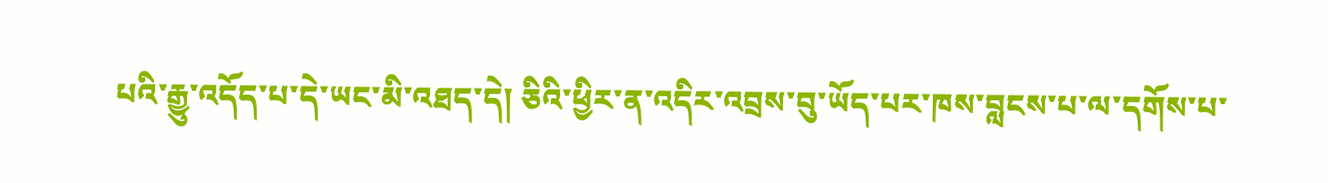པའི་རྒྱུ་འདོད་པ་དེ་ཡང་མི་འཐད་དེ། ཅིའི་ཕྱིར་ན་འདིར་འབྲས་བུ་ཡོད་པར་ཁས་བླངས་པ་ལ་དགོས་པ་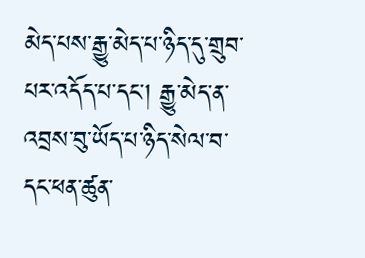མེད་པས་རྒྱུ་མེད་པ་ཉིད་དུ་གྲུབ་པར་འདོད་པ་དང་། རྒྱུ་མེད་ན་འབྲས་བུ་ཡོད་པ་ཉིད་སེལ་བ་དང་ཕན་ཚུན་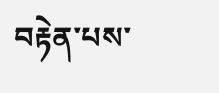བརྟེན་པས་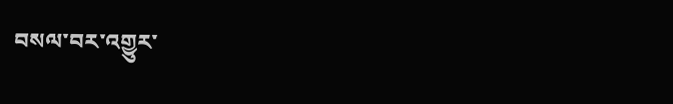བསལ་བར་འགྱུར་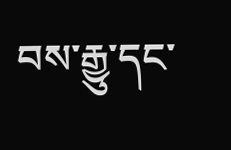བས་རྒྱུ་དང་